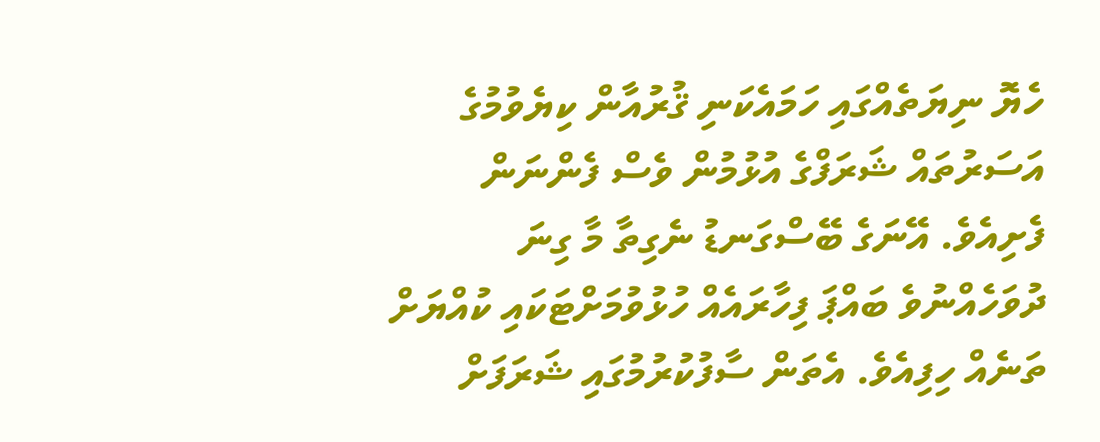ހެޔޮ ނިޔަތެއްގައި ހަމައެކަނި ޤުރުއާން ކިޔެވުމުގެ އަސަރުތައް ޝަރަފްގެ އުޅުމުން ވެސް ފެންނަން ފެށިއެވެ. އޭނަގެ ބޭސްގަނޑު ނެގިތާ މާ ގިނަ ދުވަހެއްނުވެ ބައްޕަ ފިހާރައެއް ހުޅުވުމަށްޓަކައި ކުއްޔަށް ތަނެއް ހިފިއެވެ. އެތަން ސާފުކުރުމުގައި ޝަރަފަށް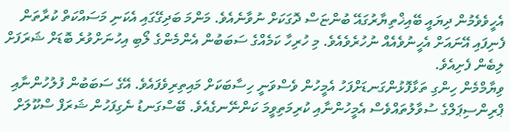އެހީވެވެމުން ދިޔައީ ބޭއިޚްތިޔާރުގައޭ ބުންޏަސް ދޮގަކަށް ނުވާނެއެވެ. މަންމަ ބަދިގޭގައި އެކަނި މަސައްކަތް ކުރާތަން ފެނިފައި އޭނައަށް އެހީނުވެއެއް ނުހުރެވެއެވެ. މި ހުރިހާ ކަމެއްގެ ސަބަބުން އެންމެންގެ ލޯބި އިހުނަށްވުރެ ބޮޑަށް ޝަރަފަށް ލިބެން ފެށިއެވެ.
ވިޔާމްމެން ހިންގި ތަޅާފޮޅުންގަނޑަށްފަހު އެމީހުން ވެސްވަނީ ހިސާބަކަށް މައިތިރިވެފައެވެ. އޭގެ ސަބަބުން ފުލުހުންނާއި ޕްރިންސިޕަލްގެ ސުވާލުތައްވެސް އެމީހުންނާއި ކުރިމަތިވީމަ ކަންނޭނގެއެވެ. ބޭސްގަނޑު ނެގިފަހުން ޝަރަފް ސްކޫލަށް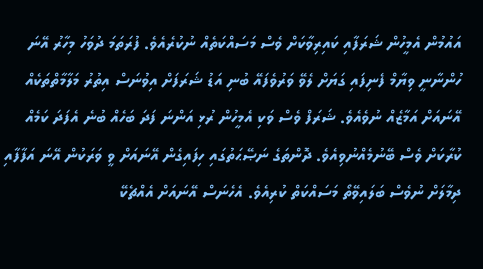އައުމުން އެމީހުން ޝަރަފާއި ކައިރިވާކަށް ވެސް މަސައްކަތެއް ނުކުރެއެވެ. ފުރަތަމަ ދުވަހު މިހާރު އޭނަ ހުންނާނީ ވިޔާމް ފެނިފައި ގަޔަށް ލެވޭ ވަރުވެފައޭ ބުނި އަޑު ޝަރަފަށް އިވުނަސް އިތުރު މަލާމާތްތަކެއް އޭނައަށް އަމާޒެއް ނުވެއެވެ. ޝަރަފް ވެސް ވަކި އެމީހުން ރުޅި އަންނަ ފަދަ ބަހެއް ބުނެ އެފަދަ ކަމެއް ކުރާކަށް ވެސް ބޭނުމެއްނުވިއެވެ. ދޮންތަގެ ނަޞޭޙަތުގައި ހިފައިގެން އޭނައަށް ވީ ވަރަކުން އޭނަ އަފާފާއި ދިމާލަށް ނުވެސް ބަލައިވޭތޯ މަސައްކަތް ކުރިއެވެ. އެހެނަސް އޭނައަށް އެއްޗެކޭ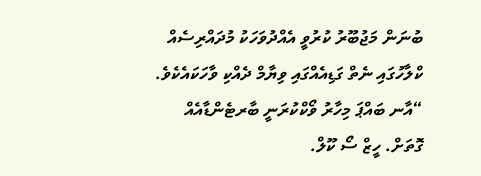ބުނަން މަޖުބޫރު ކުރުވީ އެއްދުވަހަކު މުދައްރިސެއް ކްލާހުގައި ނެތް ގަޑިއެއްގައި ވިޔާމް ދެއްކި ވާހަކައެކެވެ.
“އާނ ބައްޕަ މިހާރު ވޯކްކުރަނީ ބާރޓެންޑާއެއް ގޮތަށް. ހީޒް ސޯ ކޫލް.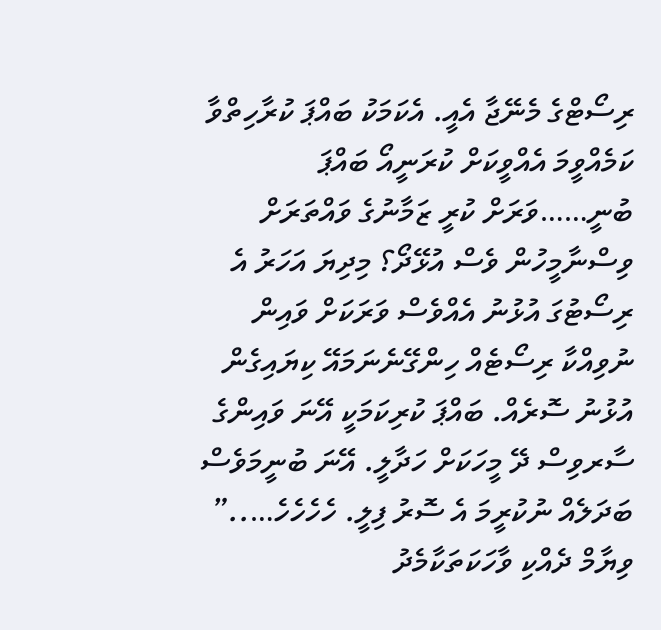ރިސޯޓްގެ މެނޭޖާ އެއީ. އެކަމަކު ބައްޕަ ކުރާހިތްވާ ކަމެއްވީމަ އެއްވީކަށް ކުރަނީއޯ ބައްޕަ ބުނީ……ވަރަށް ކުރީ ޒަމާނުގެ ވައްތަރަށް ވިސްނާމީހުން ވެސް އުޅޭދޯ؟ މިދިޔަ އަހަރު އެ ރިސޯޓުގަ އުޅުނު އެއްވެސް ވަރަކަށް ވައިން ނުވިއްކާ ރިސޯޓެއް ހިންގޭނެނަމައޭ ކިޔައިގެން އުޅުނު ސޮރެއް. ބައްޕަ ކުރިކަމަކީ އޭނަ ވައިންގެ ސާރވިސް ދޭ މީހަކަށް ހަދާލީ. އޭނަ ބުނީމަވެސް ބަދަލެއް ނުކުރީމަ އެ ސޮރު ފިލީ. ހެހެހެހެ…..” ވިޔާމް ދެއްކި ވާހަކަތަކާމެދު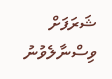ޝަރަފަށް ވިސްނާލެވުނު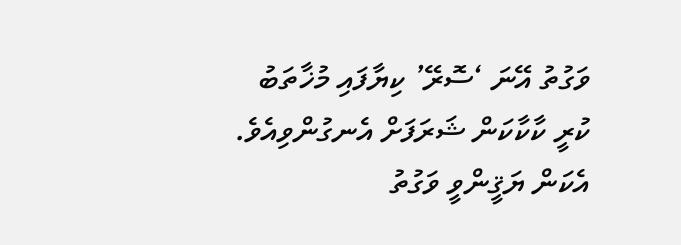ވަގުތު އޭނަ ‘ސޮރޭ’ ކިޔާފައި މުޚާތަބު ކުރީ ކާކާކަން ޝަރަފަށް އެނގުންވިއެވެ. އެކަން ޔަޤީންވީ ވަގުތު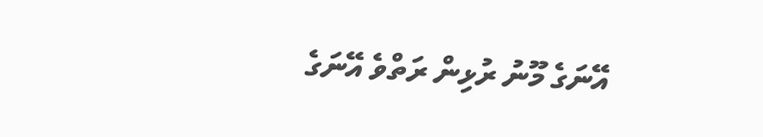އޭނަގެ މޫނު ރުޅިން ރަތްވެ އޭނަގެ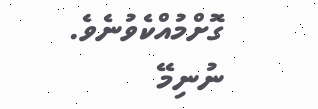ގޮށްމުއްކެވުނެވެ.
ނުނިމޭ